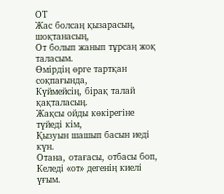ОТ
Жас болсаң қызарасың, шоқтанасың,
От болып жанып тұрсаң жоқ таласым.
Өмірдің өрге тартқан соқпағында,
Күймейсің, бірақ талай қақталасың.
Жақсы ойды көкірегіне түйеді кім,
Қызуын шашып басын иеді күн.
Отана, отағасы, отбасы боп,
Келеді «от» дегенің киелі үғым.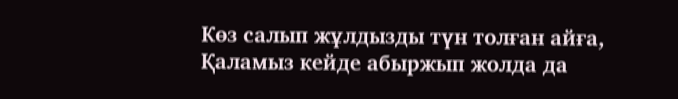Көз салып жұлдызды түн толған айға,
Қаламыз кейде абыржып жолда да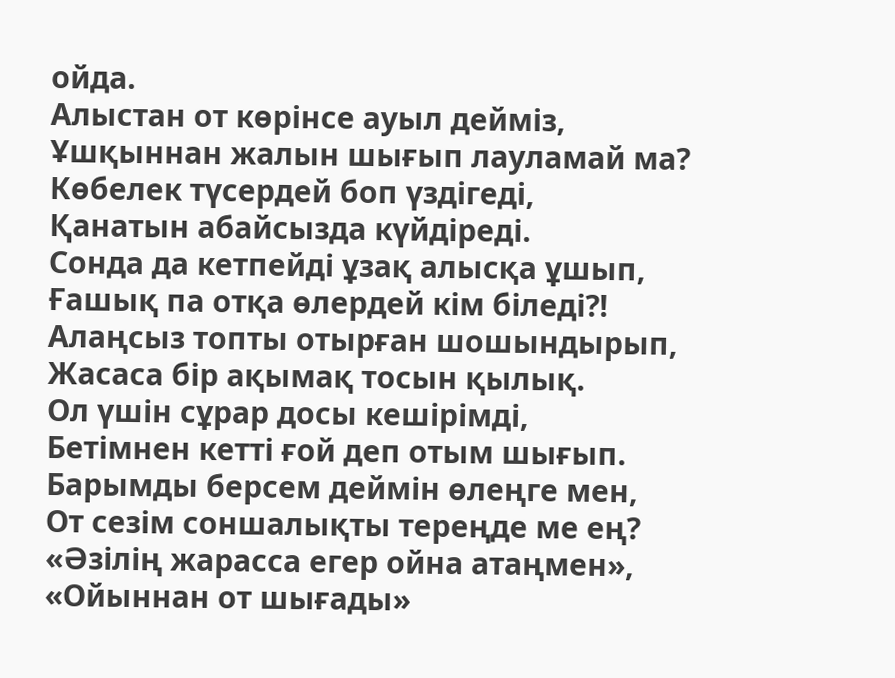ойда.
Алыстан от көрінсе ауыл дейміз,
Ұшқыннан жалын шығып лауламай ма?
Көбелек түсердей боп үздігеді,
Қанатын абайсызда күйдіреді.
Сонда да кетпейді ұзақ алысқа ұшып,
Ғашық па отқа өлердей кім біледі?!
Алаңсыз топты отырған шошындырып,
Жасаса бір ақымақ тосын қылық.
Ол үшін сұрар досы кешірімді,
Бетімнен кетті ғой деп отым шығып.
Барымды берсем деймін өлеңге мен,
От сезім соншалықты тереңде ме ең?
«Әзілің жарасса егер ойна атаңмен»,
«Ойыннан от шығады»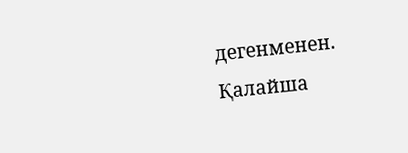дегенменен.
Қалайша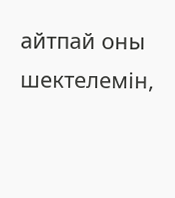айтпай оны шектелемін,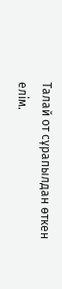Талай от сұрапылдан өткен елім.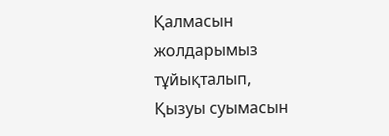Қалмасын жолдарымыз тұйықталып,
Қызуы суымасын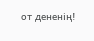от дененің!